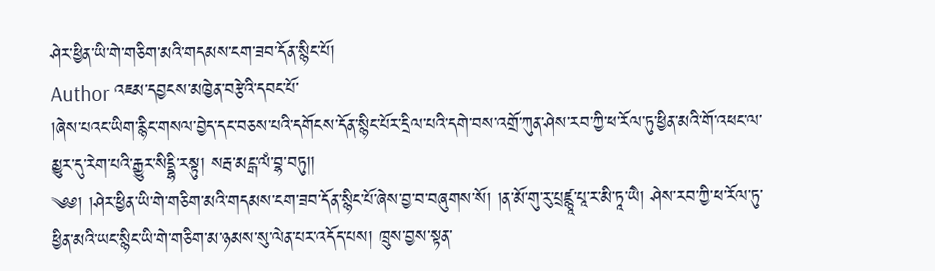ཤེར་ཕྱིན་ཡི་གེ་གཅིག་མའི་གདམས་ངག་ཟབ་དོན་སྙིང་པོ།
Author འཇམ་དབྱངས་མཁྱེན་བརྩེའི་དབང་པོ་
།ཞེས་པའང་ཡིག་རྙིང་གསལ་བྱེད་དང་བཅས་པའི་དགོངས་དོན་སྙིང་པོར་དྲིལ་པའི་དགེ་བས་འགྲོ་ཀུན་ཤེས་རབ་ཀྱི་ཕ་རོལ་ཏུ་ཕྱིན་མའི་གོ་འཕང་ལ་མྱུར་དུ་རེག་པའི་རྒྱུར་སིདྡྷི་རསྟུ། སརྦ་མངྒ་ལཾ་བྷ་བཏུ།།
༄༅། །ཤེར་ཕྱིན་ཡི་གེ་གཅིག་མའི་གདམས་ངག་ཟབ་དོན་སྙིང་པོ་ཞེས་བྱ་བ་བཞུགས་སོ། །ན་མོ་གུ་རུ་པྲཛྙཱ་པཱ་ར་མི་ཏཱ་ཡཻ། ཤེས་རབ་ཀྱི་ཕ་རོལ་ཏུ་ཕྱིན་མའི་ཡང་སྙིང་ཡི་གེ་གཅིག་མ་ཉམས་སུ་ལེན་པར་འདོད་པས། ཁྲུས་བྱས་སྟན་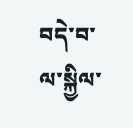བདེ་བ་ལ་སྐྱིལ་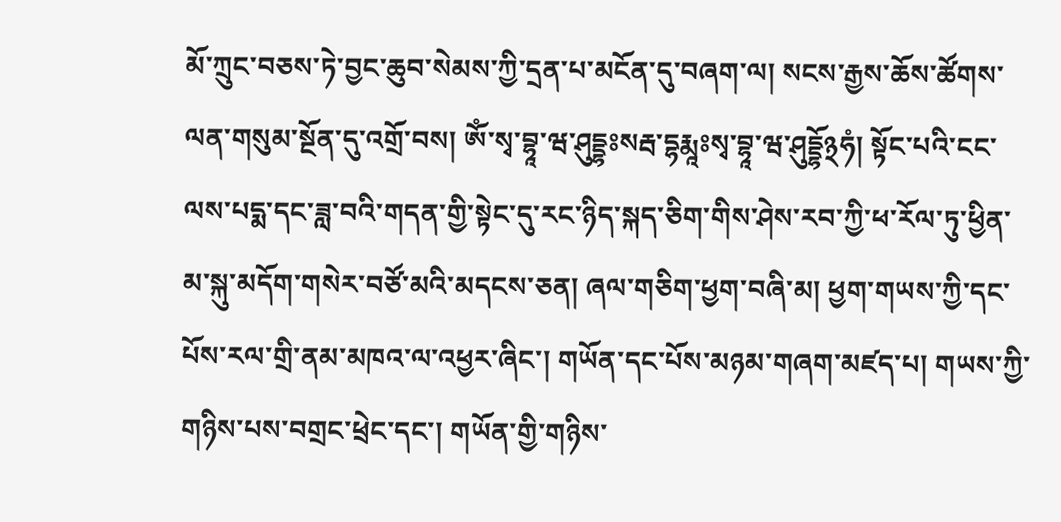མོ་ཀྲུང་བཅས་ཏེ་བྱང་ཆུབ་སེམས་ཀྱི་དྲན་པ་མངོན་དུ་བཞག་ལ། སངས་རྒྱས་ཆོས་ཚོགས་ལན་གསུམ་སྔོན་དུ་འགྲོ་བས། ཨོཾ་སྭ་བྷཱ་ཝ་ཤུདྡྷཿསརྦ་དྷརྨཱཿསྭ་བྷཱ་ཝ་ཤུདྡྷོ྅ཧཾ། སྟོང་པའི་ངང་ལས་པདྨ་དང་ཟླ་བའི་གདན་གྱི་སྟེང་དུ་རང་ཉིད་སྐད་ཅིག་གིས་ཤེས་རབ་ཀྱི་ཕ་རོལ་ཏུ་ཕྱིན་མ་སྐུ་མདོག་གསེར་བཙོ་མའི་མདངས་ཅན། ཞལ་གཅིག་ཕྱག་བཞི་མ། ཕྱག་གཡས་ཀྱི་དང་པོས་རལ་གྲི་ནམ་མཁའ་ལ་འཕྱར་ཞིང་། གཡོན་དང་པོས་མཉམ་གཞག་མཛད་པ། གཡས་ཀྱི་གཉིས་པས་བགྲང་ཕྲེང་དང་། གཡོན་གྱི་གཉིས་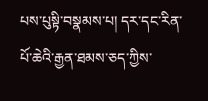པས་པུསྟི་བསྣམས་པ། དར་དང་རིན་པོ་ཆེའི་རྒྱན་ཐམས་ཅད་ཀྱིས་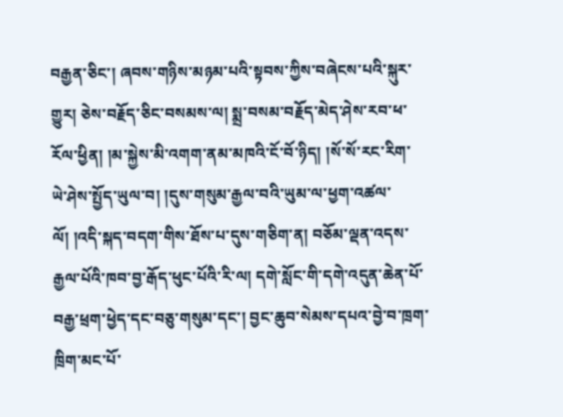བརྒྱན་ཅིང་། ཞབས་གཉིས་མཉམ་པའི་སྟབས་ཀྱིས་བཞེངས་པའི་སྐུར་གྱུར། ཅེས་བརྗོད་ཅིང་བསམས་ལ། སྨྲ་བསམ་བརྗོད་མེད་ཤེས་རབ་ཕ་རོལ་ཕྱིན། །མ་སྐྱེས་མི་འགག་ནམ་མཁའི་ངོ་བོ་ཉིད། །སོ་སོ་རང་རིག་ཡེ་ཤེས་སྤྱོད་ཡུལ་བ། །དུས་གསུམ་རྒྱལ་བའི་ཡུམ་ལ་ཕྱག་འཚལ་ལོ། །འདི་སྐད་བདག་གིས་ཐོས་པ་དུས་གཅིག་ན། བཅོམ་ལྡན་འདས་རྒྱལ་པོའི་ཁབ་བྱ་རྒོད་ཕུང་པོའི་རི་ལ། དགེ་སློང་གི་དགེ་འདུན་ཆེན་པོ་བརྒྱ་ཕྲག་ཕྱེད་དང་བཅུ་གསུམ་དང་། བྱང་ཆུབ་སེམས་དཔའ་བྱེ་བ་ཁྲག་ཁྲིག་མང་པོ་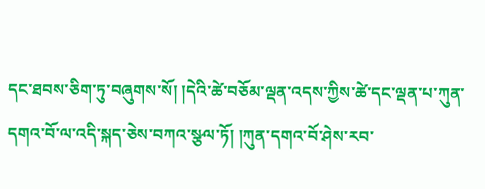དང་ཐབས་ཅིག་ཏུ་བཞུགས་སོ། །དེའི་ཚེ་བཅོམ་ལྡན་འདས་ཀྱིས་ཚེ་དང་ལྡན་པ་ཀུན་དགའ་བོ་ལ་འདི་སྐད་ཅེས་བཀའ་སྩལ་ཏོ། །ཀུན་དགའ་བོ་ཤེས་རབ་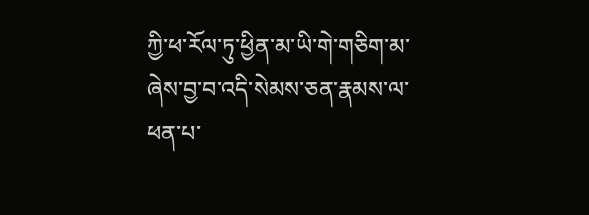ཀྱི་ཕ་རོལ་ཏུ་ཕྱིན་མ་ཡི་གེ་གཅིག་མ་ཞེས་བྱ་བ་འདི་སེམས་ཅན་རྣམས་ལ་ཕན་པ་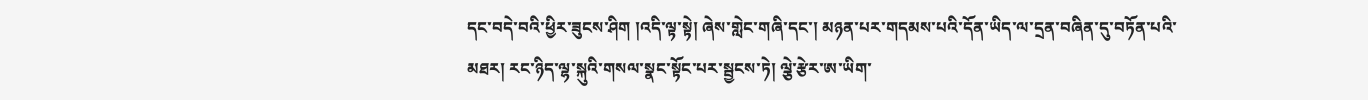དང་བདེ་བའི་ཕྱིར་ཟུངས་ཤིག །འདི་ལྟ་སྟེ། ཞེས་གླེང་གཞི་དང་། མཉན་པར་གདམས་པའི་དོན་ཡིད་ལ་དྲན་བཞིན་དུ་བཏོན་པའི་མཐར། རང་ཉིད་ལྷ་སྐུའི་གསལ་སྣང་སྟོང་པར་སྦྱངས་ཏེ། ལྕེ་རྩེར་ཨ་ཡིག་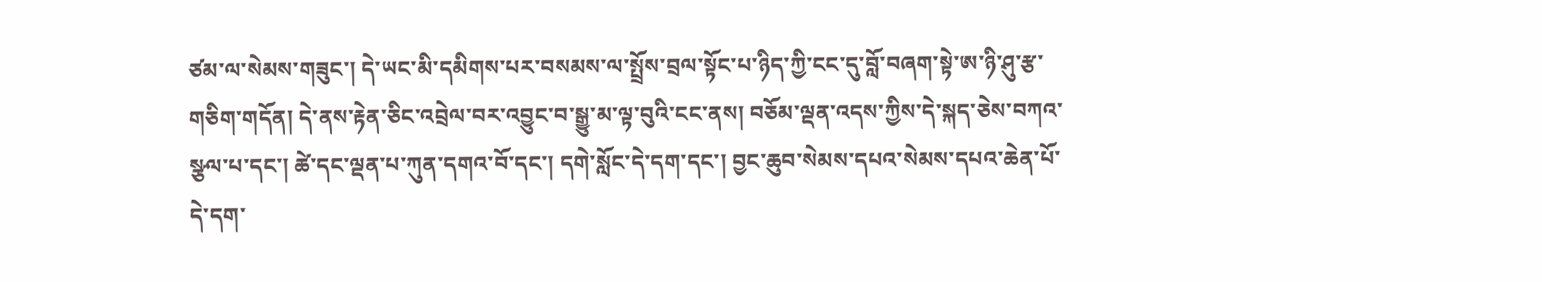ཙམ་ལ་སེམས་གཟུང་། དེ་ཡང་མི་དམིགས་པར་བསམས་ལ་སྤྲོས་བྲལ་སྟོང་པ་ཉིད་ཀྱི་ངང་དུ་བློ་བཞག་སྟེ་ཨ་ཉི་ཤུ་རྩ་གཅིག་གདོན། དེ་ནས་རྟེན་ཅིང་འབྲེལ་བར་འབྱུང་བ་སྒྱུ་མ་ལྟ་བུའི་ངང་ནས། བཅོམ་ལྡན་འདས་ཀྱིས་དེ་སྐད་ཅེས་བཀའ་སྩལ་པ་དང་། ཚེ་དང་ལྡན་པ་ཀུན་དགའ་བོ་དང་། དགེ་སློང་དེ་དག་དང་། བྱང་ཆུབ་སེམས་དཔའ་སེམས་དཔའ་ཆེན་པོ་དེ་དག་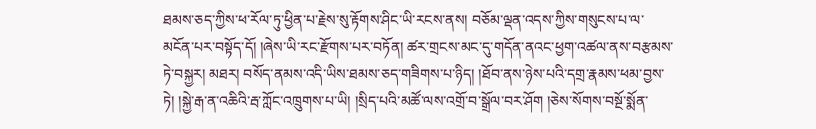ཐམས་ཅད་ཀྱིས་ཕ་རོལ་ཏུ་ཕྱིན་པ་རྗེས་སུ་རྟོགས་ཤིང་ཡི་རངས་ནས། བཅོམ་ལྡན་འདས་ཀྱིས་གསུངས་པ་ལ་མངོན་པར་བསྟོད་དོ། །ཞེས་ཡི་རང་རྫོགས་པར་བཏོན། ཚར་གྲངས་མང་དུ་གདོན་ནའང་ཕྱག་འཚལ་ནས་བརྩམས་ཏེ་བསྐྱར། མཐར། བསོད་ནམས་འདི་ཡིས་ཐམས་ཅད་གཟིགས་པ་ཉིད། །ཐོབ་ནས་ཉེས་པའི་དགྲ་རྣམས་ཕམ་བྱས་ཏེ། །སྐྱེ་རྒ་ན་འཆིའི་རྦ་ཀློང་འཁྲུགས་པ་ཡི། །སྲིད་པའི་མཚོ་ལས་འགྲོ་བ་སྒྲོལ་བར་ཤོག །ཅེས་སོགས་བསྔོ་སྨོན་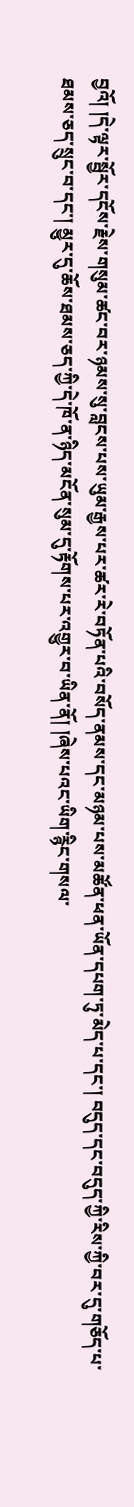བྱའོ། །དེ་ལྟར་སྦྱོར་དངོས་རྗེས་གསུམ་ཚང་བར་ཉམས་སུ་བླངས་པས་ཡུམ་རྒྱས་པར་ཚར་རེ་བཏོན་པའི་བསོད་ནམས་དང་མཉམ་པས་མཚོན་ཕན་ཡོན་དཔག་ཏུ་མེད་པ་དང་། བདུད་དང་བདུད་ཀྱི་རིས་ཀྱི་བར་དུ་གཅོད་པ་ཐམས་ཅད་སྲུང་བ་དང་། མྱུར་དུ་ཆོས་ཐམས་ཅད་ཀྱི་དེ་ཁོ་ན་ཉིད་མངོན་སུམ་དུ་རྟོགས་པར་འགྱུར་བ་ཡིན་ནོ། །ཞེས་པའང་ཡིག་རྙིང་གསལ་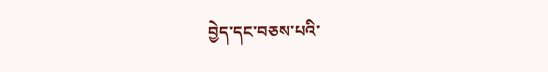བྱེད་དང་བཅས་པའི་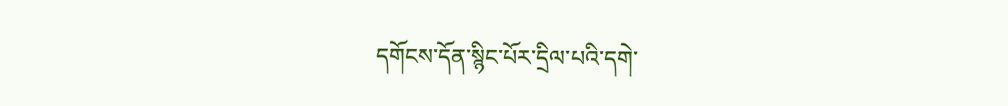དགོངས་དོན་སྙིང་པོར་དྲིལ་པའི་དགེ་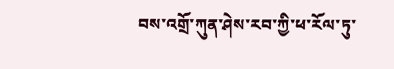བས་འགྲོ་ཀུན་ཤེས་རབ་ཀྱི་ཕ་རོལ་ཏུ་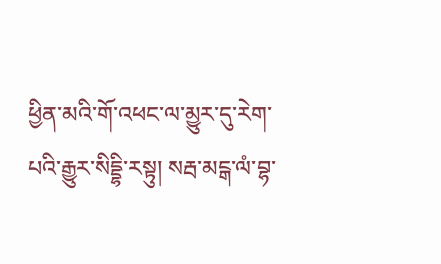ཕྱིན་མའི་གོ་འཕང་ལ་མྱུར་དུ་རེག་པའི་རྒྱུར་སིདྡྷི་རསྟུ། སརྦ་མངྒ་ལཾ་བྷ་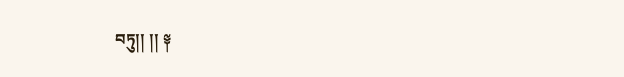བཏུ།། །། ༈